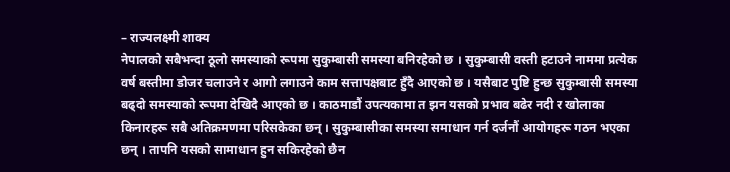– राज्यलक्ष्मी शाक्य
नेपालको सबैभन्दा ठूलो समस्याको रूपमा सुकुम्बासी समस्या बनिरहेको छ । सुकुम्बासी वस्ती हटाउने नाममा प्रत्येक वर्ष बस्तीमा डोजर चलाउने र आगो लगाउने काम सत्तापक्षबाट हुँदै आएको छ । यसैबाट पुष्टि हुन्छ सुकुम्बासी समस्या बढ्दो समस्याको रूपमा देखिदै आएको छ । काठमाडौं उपत्यकामा त झन यसको प्रभाव बढेर नदी र खोलाका किनारहरू सबै अतिक्रमणमा परिसकेका छन् । सुकुम्बासीका समस्या समाधान गर्न दर्जनौं आयोगहरू गठन भएका छन् । तापनि यसको सामाधान हुन सकिरहेको छैन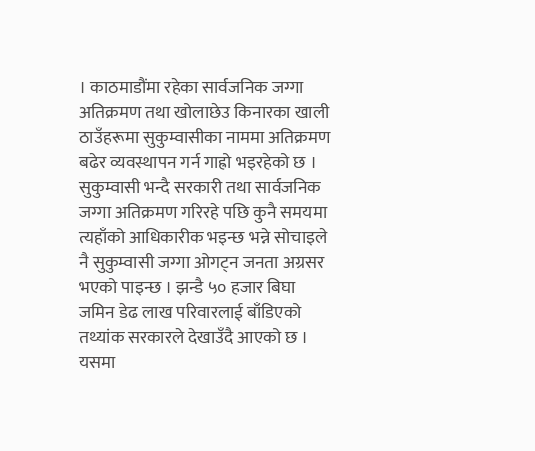। काठमाडौंमा रहेका सार्वजनिक जग्गा अतिक्रमण तथा खोलाछेउ किनारका खाली ठाउँहरूमा सुकुम्वासीका नाममा अतिक्रमण बढेर व्यवस्थापन गर्न गाह्रो भइरहेको छ । सुकुम्वासी भन्दै सरकारी तथा सार्वजनिक जग्गा अतिक्रमण गरिरहे पछि कुनै समयमा त्यहाँको आधिकारीक भइन्छ भन्ने सोचाइले नै सुकुम्वासी जग्गा ओगट्न जनता अग्रसर भएको पाइन्छ । झन्डै ५० हजार बिघा जमिन डेढ लाख परिवारलाई बाँडिएको तथ्यांक सरकारले देखाउँदै आएको छ । यसमा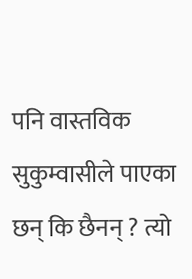पनि वास्तविक सुकुम्वासीले पाएका छन् कि छैनन् ? त्यो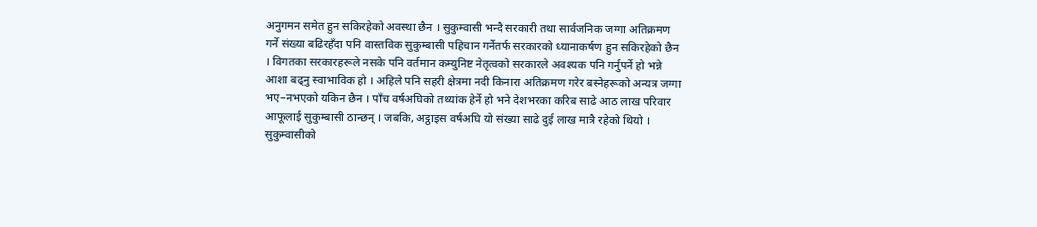अनुगमन समेत हुन सकिरहेको अवस्था छैन । सुकुम्वासी भन्दै सरकारी तथा सार्वजनिक जग्गा अतिक्रमण गर्ने संख्या बढिरहँदा पनि वास्तविक सुकुम्बासी पहिचान गर्नेतर्फ सरकारको ध्यानाकर्षण हुन सकिरहेको छैन । विगतका सरकारहरूले नसके पनि वर्तमान कम्युनिष्ट नेतृत्वको सरकारले अवश्यक पनि गर्नुपर्ने हो भन्ने आशा बढ्नु स्वाभाविक हो । अहिले पनि सहरी क्षेत्रमा नदी किनारा अतिक्रमण गरेर बस्नेहरूको अन्यत्र जग्गा भए–नभएको यकिन छैन । पाँच वर्षअघिको तथ्यांक हेर्ने हो भने देशभरका करिब साढे आठ लाख परिवार आफूलाई सुकुम्बासी ठान्छन् । जबकि, अट्ठाइस वर्षअघि यो संख्या साढे दुई लाख मात्रै रहेको थियो ।
सुकुम्वासीको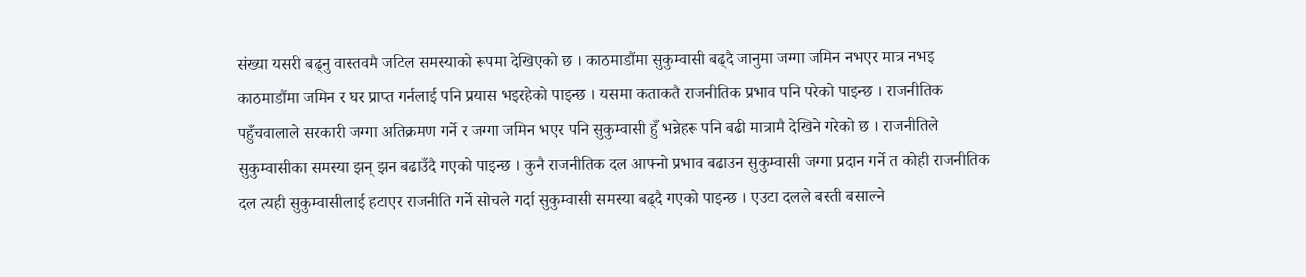संख्या यसरी बढ्नु वास्तवमै जटिल समस्याको रूपमा देखिएको छ । काठमाडौंमा सुकुम्वासी बढ्दै जानुमा जग्गा जमिन नभएर मात्र नभइ काठमाडौंमा जमिन र घर प्राप्त गर्नलाई पनि प्रयास भइरहेको पाइन्छ । यसमा कताकतै राजनीतिक प्रभाव पनि परेको पाइन्छ । राजनीतिक पहुँचवालाले सरकारी जग्गा अतिक्रमण गर्ने र जग्गा जमिन भएर पनि सुकुम्वासी हुँ भन्नेहरू पनि बढी मात्रामै देखिने गरेको छ । राजनीतिले सुकुम्वासीका समस्या झन् झन बढाउँदै गएको पाइन्छ । कुनै राजनीतिक दल आफ्नो प्रभाव बढाउन सुकुम्वासी जग्गा प्रदान गर्ने त कोही राजनीतिक दल त्यही सुकुम्वासीलाई हटाएर राजनीति गर्ने सोचले गर्दा सुकुम्वासी समस्या बढ्दै गएको पाइन्छ । एउटा दलले बस्ती बसाल्ने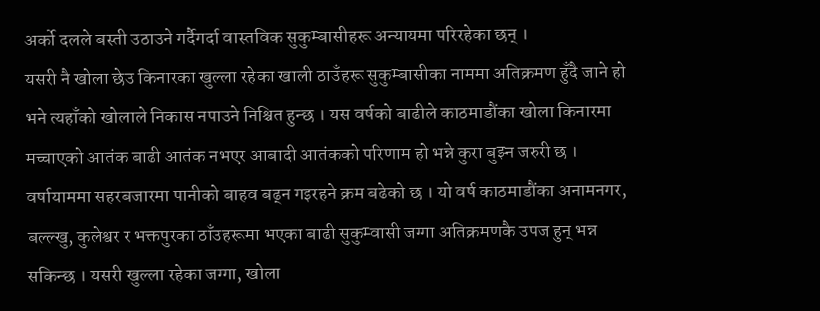अर्को दलले बस्ती उठाउने गर्दैगर्दा वास्तविक सुकुम्बासीहरू अन्यायमा परिरहेका छन् ।
यसरी नै खोला छेउ किनारका खुल्ला रहेका खाली ठाउँहरू सुकुम्बासीका नाममा अतिक्रमण हुँदै जाने हो भने त्यहाँको खोलाले निकास नपाउने निश्चित हुन्छ । यस वर्षको बाढीले काठमाडौंका खोला किनारमा मच्चाएको आतंक बाढी आतंक नभएर आबादी आतंकको परिणाम हो भन्ने कुरा बुझ्न जरुरी छ । वर्षायाममा सहरबजारमा पानीको बाहव बढ्न गइरहने क्रम बढेको छ । यो वर्ष काठमाडौंका अनामनगर, बल्ल्खु, कुलेश्वर र भक्तपुरका ठाँउहरूमा भएका बाढी सुकुम्वासी जग्गा अतिक्रमणकै उपज हुन् भन्न सकिन्छ । यसरी खुल्ला रहेका जग्गा, खोला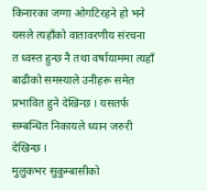किनारका जग्गा ओगटिरहने हो भने यसले त्यहाँको वातावरणीय संरचना त ध्वस्त हुन्छ नै तथा वर्षायाममा त्यहाँ बाढीको समस्याले उनीहरू समेत प्रभावित हुने देखिन्छ । यसतर्फ सम्बन्धित निकायले ध्यान जरुरी देखिन्छ ।
मुलुकभर सुकुम्बासीको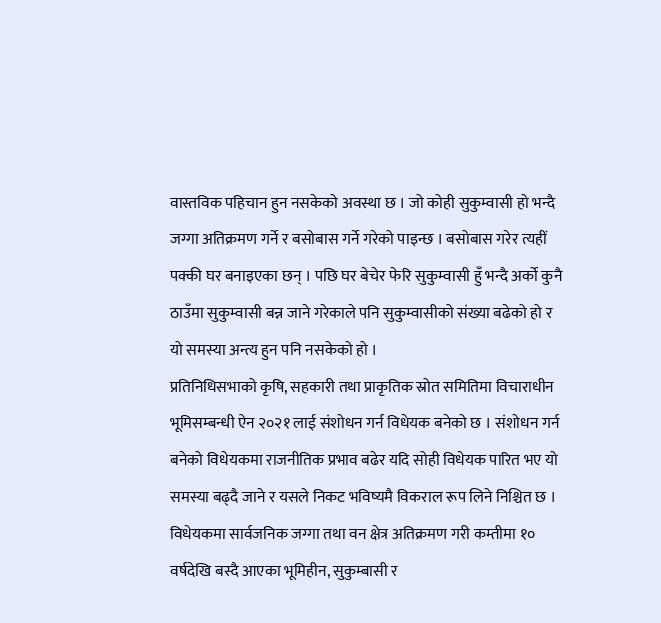वास्तविक पहिचान हुन नसकेको अवस्था छ । जो कोही सुकुम्वासी हो भन्दै जग्गा अतिक्रमण गर्ने र बसोबास गर्ने गरेको पाइन्छ । बसोबास गरेर त्यहीं पक्की घर बनाइएका छन् । पछि घर बेचेर फेरि सुकुम्वासी हुँ भन्दै अर्को कुनै ठाउँमा सुकुम्वासी बन्न जाने गरेकाले पनि सुकुम्वासीको संख्या बढेको हो र यो समस्या अन्त्य हुन पनि नसकेको हो ।
प्रतिनिधिसभाको कृषि, सहकारी तथा प्राकृतिक स्रोत समितिमा विचाराधीन भूमिसम्बन्धी ऐन २०२१ लाई संशोधन गर्न विधेयक बनेको छ । संशोधन गर्न बनेको विधेयकमा राजनीतिक प्रभाव बढेर यदि सोही विधेयक पारित भए यो समस्या बढ्दै जाने र यसले निकट भविष्यमै विकराल रूप लिने निश्चित छ । विधेयकमा सार्वजनिक जग्गा तथा वन क्षेत्र अतिक्रमण गरी कम्तीमा १० वर्षदेखि बस्दै आएका भूमिहीन, सुकुम्बासी र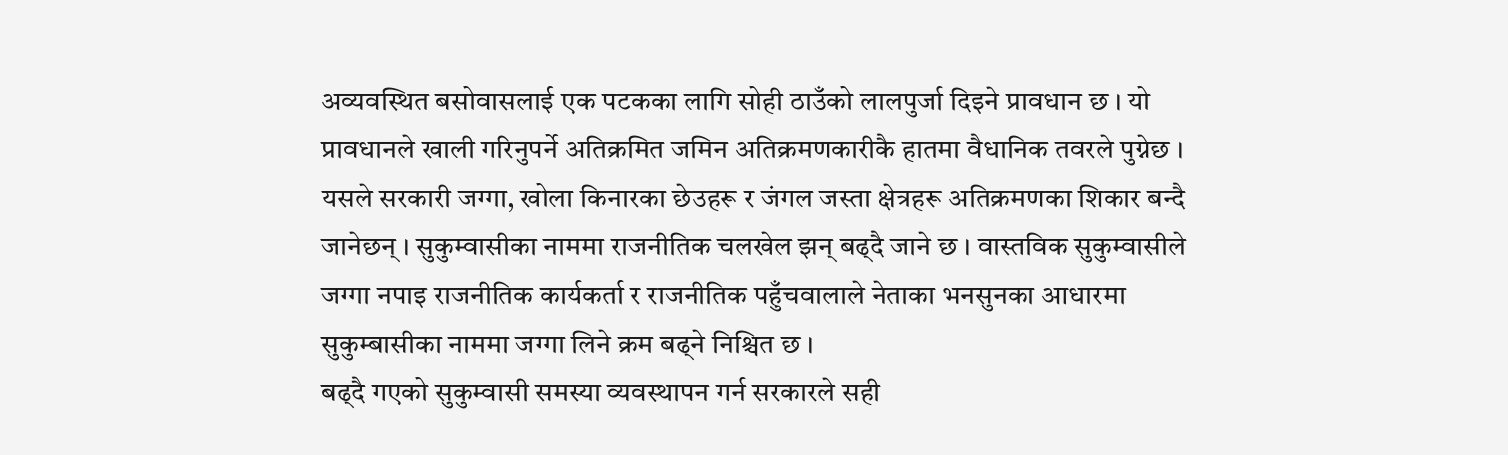अव्यवस्थित बसोवासलाई एक पटकका लागि सोही ठाउँको लालपुर्जा दिइने प्रावधान छ । यो प्रावधानले खाली गरिनुपर्ने अतिक्रमित जमिन अतिक्रमणकारीकै हातमा वैधानिक तवरले पुग्नेछ । यसले सरकारी जग्गा, खोला किनारका छेउहरू र जंगल जस्ता क्षेत्रहरू अतिक्रमणका शिकार बन्दै जानेछन् । सुकुम्वासीका नाममा राजनीतिक चलखेल झन् बढ्दै जाने छ । वास्तविक सुकुम्वासीले जग्गा नपाइ राजनीतिक कार्यकर्ता र राजनीतिक पहुँचवालाले नेताका भनसुनका आधारमा सुकुम्बासीका नाममा जग्गा लिने क्रम बढ्ने निश्चित छ ।
बढ्दै गएको सुकुम्वासी समस्या व्यवस्थापन गर्न सरकारले सही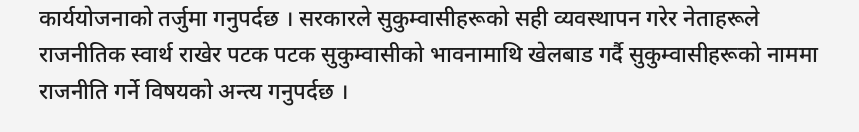कार्ययोजनाको तर्जुमा गनुपर्दछ । सरकारले सुकुम्वासीहरूको सही व्यवस्थापन गरेर नेताहरूले राजनीतिक स्वार्थ राखेर पटक पटक सुकुम्वासीको भावनामाथि खेलबाड गर्दै सुकुम्वासीहरूको नाममा राजनीति गर्ने विषयको अन्त्य गनुपर्दछ ।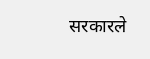सरकारले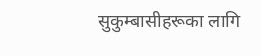सुकुम्बासीहरूका लागि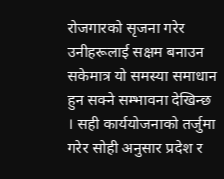रोजगारको सृजना गरेर उनीहरूलाई सक्षम बनाउन सकेमात्र यो समस्या समाधान हुन सक्ने सम्भावना देखिन्छ । सही कार्ययोजनाको तर्जुमा गरेर सोही अनुसार प्रदेश र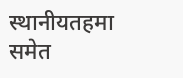स्थानीयतहमा समेत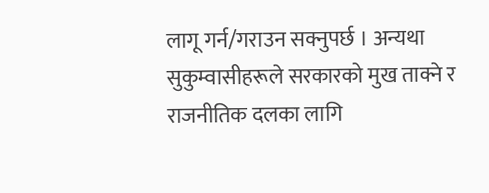लागू गर्न/गराउन सक्नुपर्छ । अन्यथा सुकुम्वासीहरूले सरकारको मुख ताक्ने र राजनीतिक दलका लागि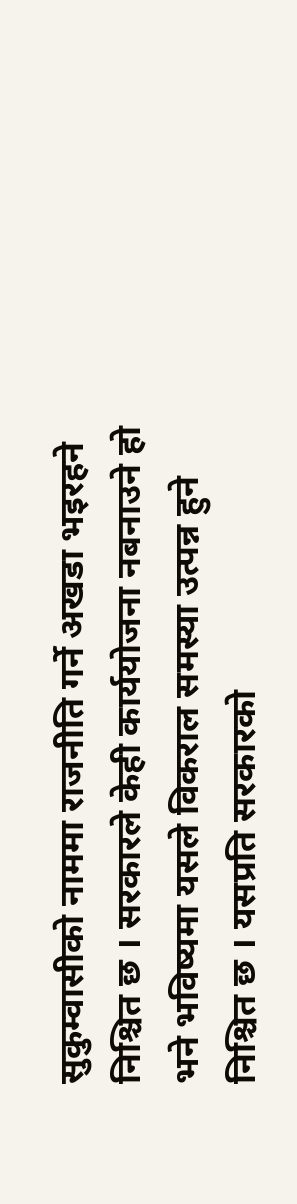सुकुम्वासीको नाममा राजनीति गर्ने अखडा भइरहने निश्चित छ । सरकारले केही कार्ययोजना नबनाउने हो भने भविष्यमा यसले विकराल समस्या उत्पन्न हुने निश्चित छ । यसप्रति सरकारको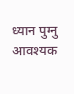ध्यान पुग्नु आवश्यक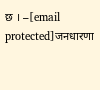छ । –[email protected]जनधारणा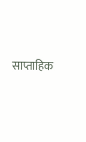साप्ताहिक